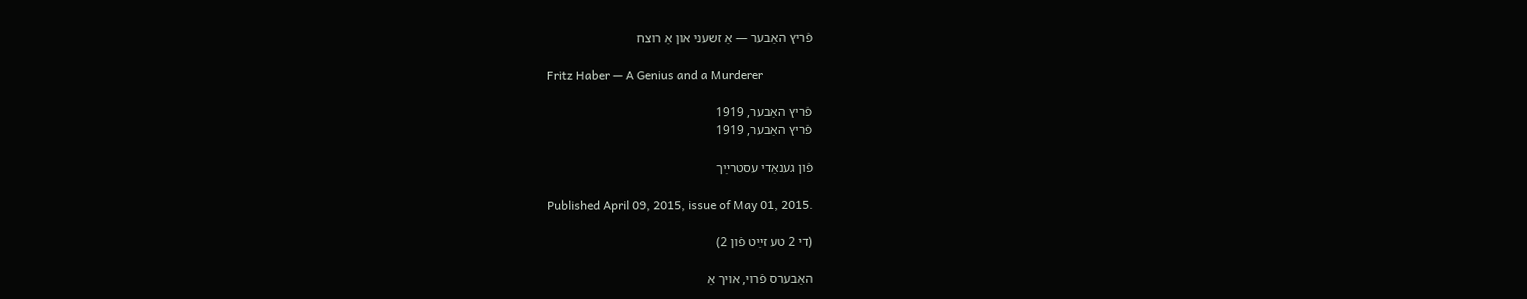פֿריץ האַבער — אַ זשעני און אַ רוצח

Fritz Haber — A Genius and a Murderer

פֿריץ האַבער, 1919
פֿריץ האַבער, 1919

פֿון גענאַדי עסטרײַך

Published April 09, 2015, issue of May 01, 2015.

(די 2 טע זײַט פֿון 2)

האַבערס פֿרוי, אויך אַ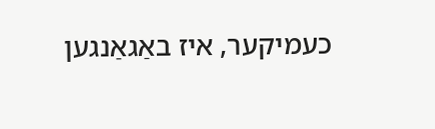כעמיקער, איז באַגאַנגען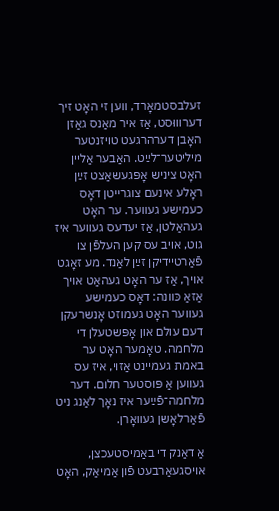זעלבסטמאָרד, ווען זי האָט זיך דערוווּסט, אַז איר מאַנס גאַזן האָבן דערהרגעט טויזנטער מיליטער־לײַט. האַבער אַליין האָט ציניש אָפּגעשאַצט זײַן ראָלע אינעם צוגרייטן דאָס כעמישע געווער. ער האָט געהאַלטן, אַז יעדעס געווער איז גוט, אויב עס קען העלפֿן צו פֿאַרטיידיקן זײַן לאַנד. מע זאָגט אויך, אַז ער האָט געהאַט אויך אַזאַ כּוונה: דאָס כעמישע געווער האָט געמוזט אָנשרעקן דעם עולם און אָפּשטעלן די מלחמה. טאָמער האָט ער באמת געמיינט אַזוי, איז עס געווען אַ פּוסטער חלום. דער מלחמה־פֿײַער איז נאָך לאַנג ניט פֿאַרלאָשן געוואָרן.

אַ דאַנק די באַמיסטעכצן, אויסגעאַרבעט פֿון אַמיאַק, האָט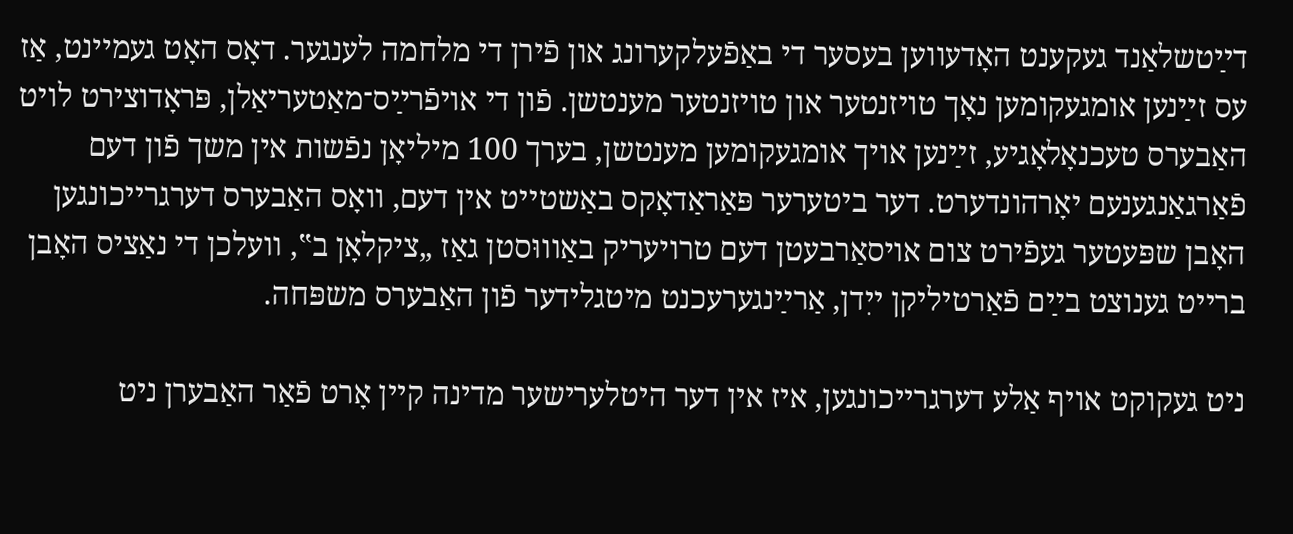דײַטשלאַנד געקענט האָדעווען בעסער די באַפֿעלקערונג און פֿירן די מלחמה לענגער. דאָס האָט געמיינט, אַז עס זײַנען אומגעקומען נאָך טויזנטער און טויזנטער מענטשן. פֿון די אויפֿרײַס־מאַטעריאַלן, פּראָדוצירט לויט האַבערס טעכנאָלאָגיע, זײַנען אויך אומגעקומען מענטשן, בערך 100 מיליאָן נפֿשות אין משך פֿון דעם פֿאַרגאַנגענעם יאָרהונדערט. דער ביטערער פּאַראַדאָקס באַשטייט אין דעם, וואָס האַבערס דערגרייכונגען האָבן שפּעטער געפֿירט צום אויסאַרבעטן דעם טרויעריק באַוווּסטן גאַז „ציקלאָן ב‟, וועלכן די נאַציס האָבן ברייט גענוצט בײַם פֿאַרטיליקן ייִדן, אַרײַנגערעכנט מיטגלידער פֿון האַבערס משפּחה.

ניט געקוקט אויף אַלע דערגרייכונגען, איז אין דער היטלערישער מדינה קיין אָרט פֿאַר האַבערן ניט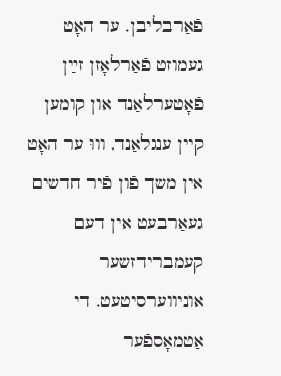פֿאַרבליבן. ער האָט געמוזט פֿאַרלאָזן זײַן פֿאָטערלאַנד און קומען קיין ענגלאַנד, וווּ ער האָט אין משך פֿון פֿיר חדשים געאַרבעט אין דעם קעמברידזשער אוניווערסיטעט. די אַטמאָספֿער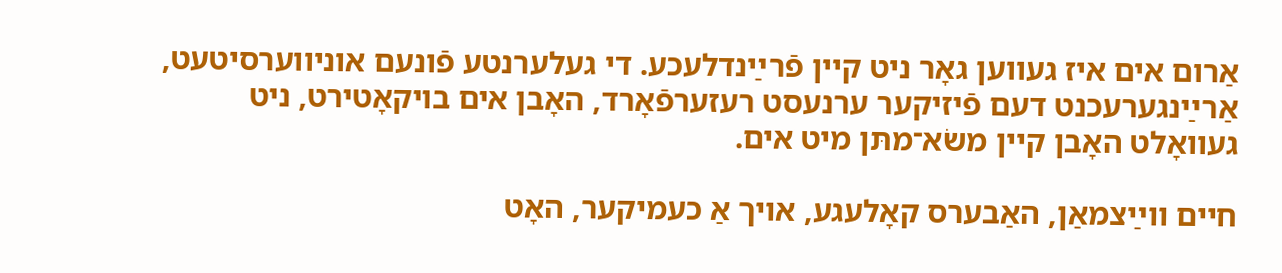אַרום אים איז געווען גאָר ניט קיין פֿרײַנדלעכע. די געלערנטע פֿונעם אוניווערסיטעט, אַרײַנגערעכנט דעם פֿיזיקער ערנעסט רעזערפֿאָרד, האָבן אים בויקאָטירט, ניט געוואָלט האָבן קיין משׂא־מתּן מיט אים.

חיים ווײַצמאַן, האַבערס קאָלעגע, אויך אַ כעמיקער, האָט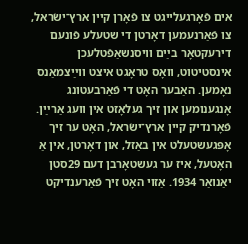אים פֿאָרגעלייגט צו פֿאָרן קיין ארץ־ישׂראל, צו פֿאַרנעמען דאָרטן די שטעלע פֿונעם דירעקטאָר בײַם וויסנשאַפֿטלעכן אינסטיטוט, וואָס טראָגט איצט ווײַצמאַנס נאָמען. האַבער האָט די פֿאַרבעטונג אָנגענומען און זיך געלאָזט אין וועג אַרײַן. פֿאָרנדיק קיין ארץ־ישׂראל, האָט ער זיך אָפּגעשטעלט אין באַזל, און דאָרטן, אין אַ האָטעל, איז ער געשטאָרבן דעם 29סטן יאַנואַר 1934. אַזוי האָט זיך פֿאַרענדיקט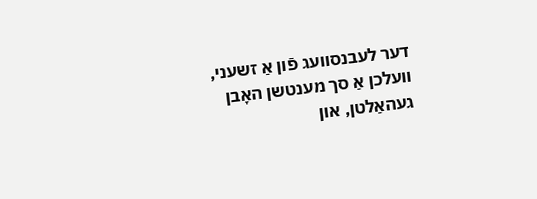דער לעבנסוועג פֿון אַ זשעני, וועלכן אַ סך מענטשן האָבן געהאַלטן, און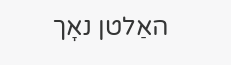האַלטן נאָך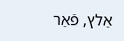אַלץ, פֿאַר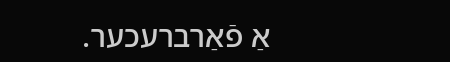אַ פֿאַרברעכער.